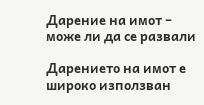Дарение на имот – може ли да се развали

Дарението на имот е широко използван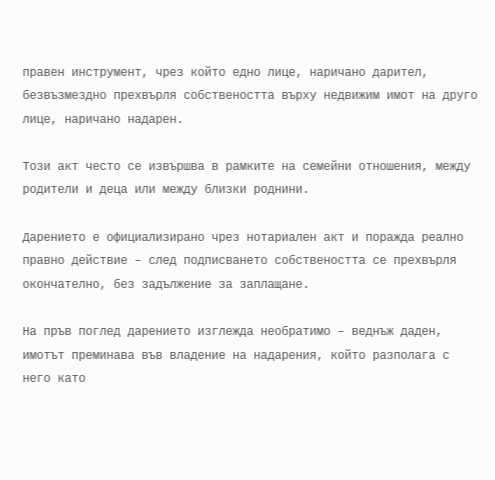правен инструмент, чрез който едно лице, наричано дарител, безвъзмездно прехвърля собствеността върху недвижим имот на друго лице, наричано надарен.

Този акт често се извършва в рамките на семейни отношения, между родители и деца или между близки роднини.

Дарението е официализирано чрез нотариален акт и поражда реално правно действие – след подписването собствеността се прехвърля окончателно, без задължение за заплащане.

На пръв поглед дарението изглежда необратимо – веднъж даден, имотът преминава във владение на надарения, който разполага с него като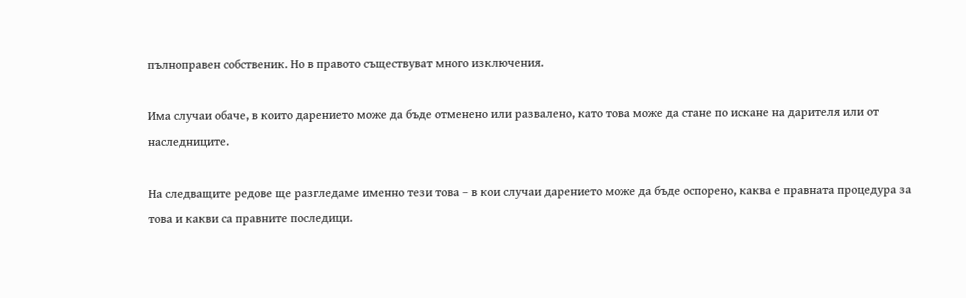пълноправен собственик. Но в правото съществуват много изключения.

Има случаи обаче, в които дарението може да бъде отменено или развалено, като това може да стане по искане на дарителя или от наследниците.

На следващите редове ще разгледаме именно тези това – в кои случаи дарението може да бъде оспорено, каква е правната процедура за това и какви са правните последици.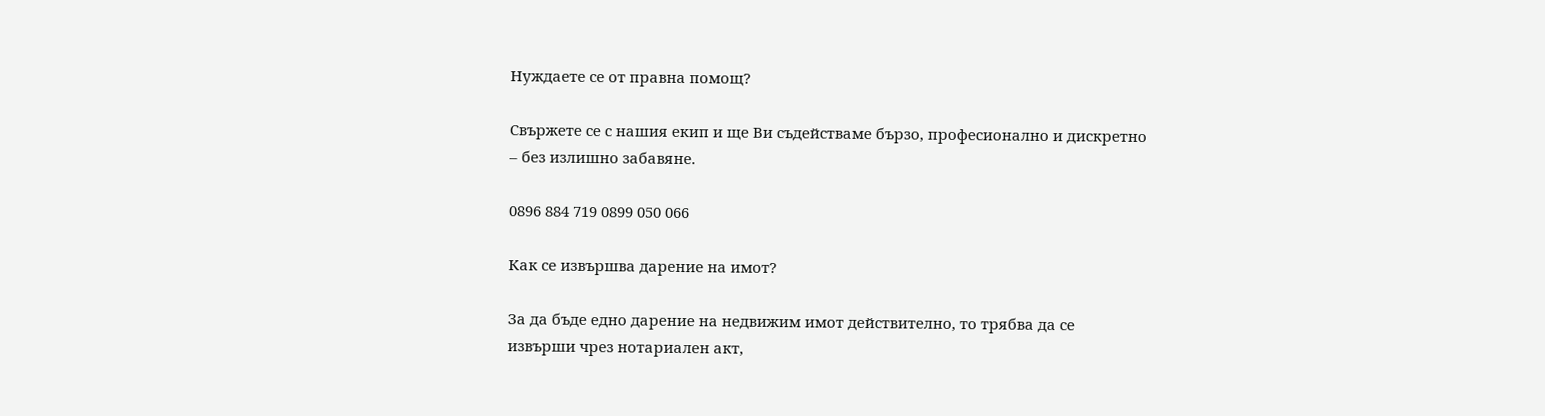Нуждаете се от правна помощ?

Свържете се с нашия екип и ще Ви съдействаме бързо, професионално и дискретно – без излишно забавяне.

0896 884 719 0899 050 066

Как се извършва дарение на имот?

За да бъде едно дарение на недвижим имот действително, то трябва да се извърши чрез нотариален акт,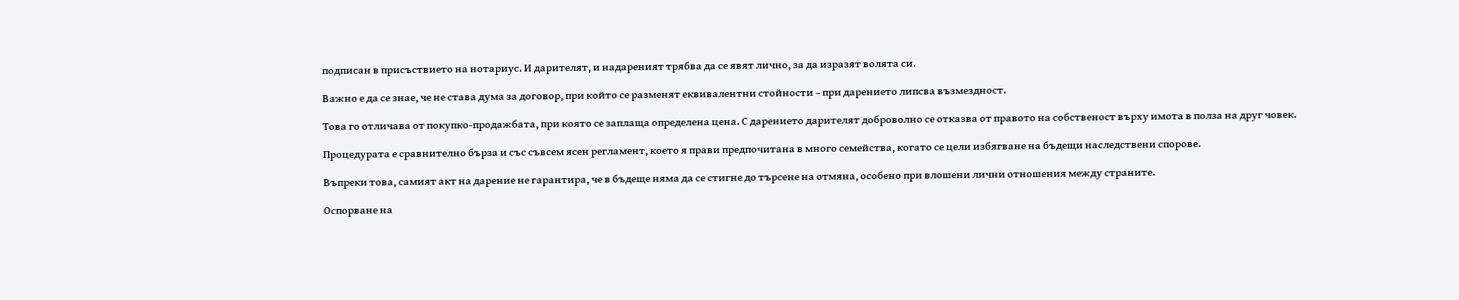подписан в присъствието на нотариус. И дарителят, и надареният трябва да се явят лично, за да изразят волята си.

Важно е да се знае, че не става дума за договор, при който се разменят еквивалентни стойности – при дарението липсва възмездност.

Това го отличава от покупко-продажбата, при която се заплаща определена цена. С дарението дарителят доброволно се отказва от правото на собственост върху имота в полза на друг човек.

Процедурата е сравнително бърза и със съвсем ясен регламент, което я прави предпочитана в много семейства, когато се цели избягване на бъдещи наследствени спорове.

Въпреки това, самият акт на дарение не гарантира, че в бъдеще няма да се стигне до търсене на отмяна, особено при влошени лични отношения между страните.

Оспорване на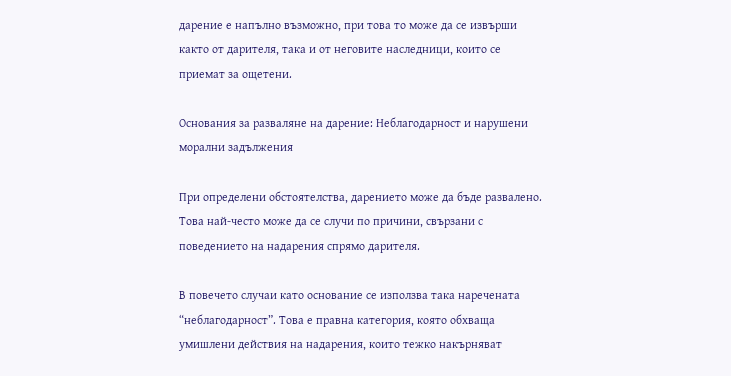дарение е напълно възможно, при това то може да се извърши както от дарителя, така и от неговите наследници, които се приемат за ощетени.

Основания за разваляне на дарение: Неблагодарност и нарушени морални задължения

При определени обстоятелства, дарението може да бъде развалено. Това най-често може да се случи по причини, свързани с поведението на надарения спрямо дарителя.

В повечето случаи като основание се използва така наречената “неблагодарност”. Това е правна категория, която обхваща умишлени действия на надарения, които тежко накърняват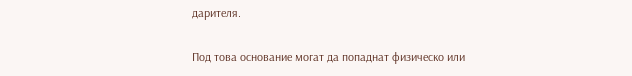дарителя.

Под това основание могат да попаднат физическо или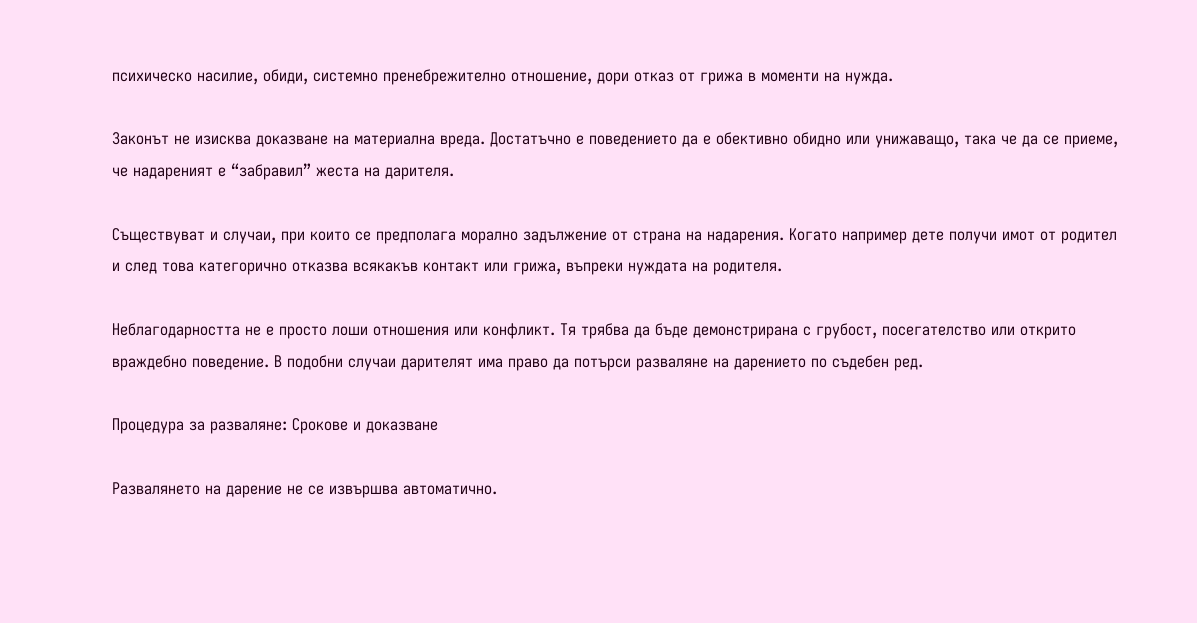психическо насилие, обиди, системно пренебрежително отношение, дори отказ от грижа в моменти на нужда.

Законът не изисква доказване на материална вреда. Достатъчно е поведението да е обективно обидно или унижаващо, така че да се приеме, че надареният е “забравил” жеста на дарителя.

Съществуват и случаи, при които се предполага морално задължение от страна на надарения. Когато например дете получи имот от родител и след това категорично отказва всякакъв контакт или грижа, въпреки нуждата на родителя.

Неблагодарността не е просто лоши отношения или конфликт. Тя трябва да бъде демонстрирана с грубост, посегателство или открито враждебно поведение. В подобни случаи дарителят има право да потърси разваляне на дарението по съдебен ред.

Процедура за разваляне: Срокове и доказване

Развалянето на дарение не се извършва автоматично.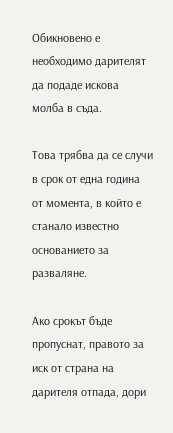Обикновено е необходимо дарителят да подаде искова молба в съда.

Това трябва да се случи в срок от една година от момента, в който е станало известно основанието за разваляне.

Ако срокът бъде пропуснат, правото за иск от страна на дарителя отпада, дори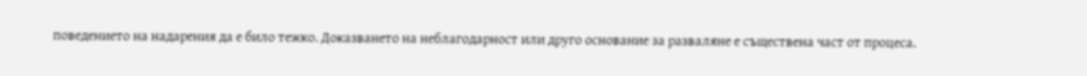поведението на надарения да е било тежко. Доказването на неблагодарност или друго основание за разваляне е съществена част от процеса.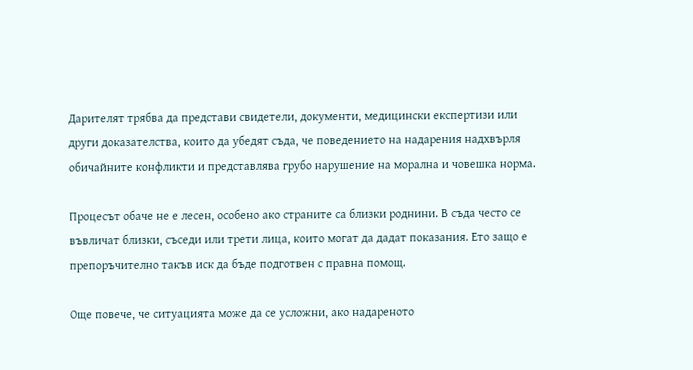Дарителят трябва да представи свидетели, документи, медицински експертизи или други доказателства, които да убедят съда, че поведението на надарения надхвърля обичайните конфликти и представлява грубо нарушение на морална и човешка норма.

Процесът обаче не е лесен, особено ако страните са близки роднини. В съда често се въвличат близки, съседи или трети лица, които могат да дадат показания. Ето защо е препоръчително такъв иск да бъде подготвен с правна помощ.

Още повече, че ситуацията може да се усложни, ако надареното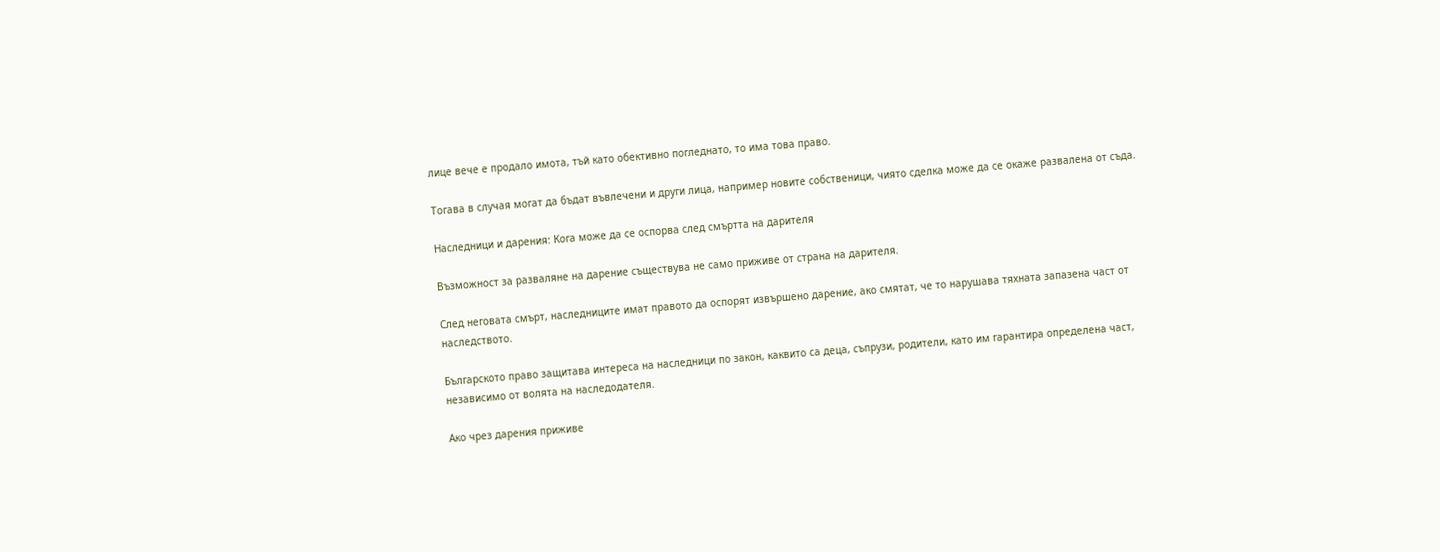лице вече е продало имота, тъй като обективно погледнато, то има това право.

Тогава в случая могат да бъдат въвлечени и други лица, например новите собственици, чиято сделка може да се окаже развалена от съда.

Наследници и дарения: Кога може да се оспорва след смъртта на дарителя

Възможност за разваляне на дарение съществува не само приживе от страна на дарителя.

След неговата смърт, наследниците имат правото да оспорят извършено дарение, ако смятат, че то нарушава тяхната запазена част от наследството.

Българското право защитава интереса на наследници по закон, каквито са деца, съпрузи, родители, като им гарантира определена част, независимо от волята на наследодателя.

Ако чрез дарения приживе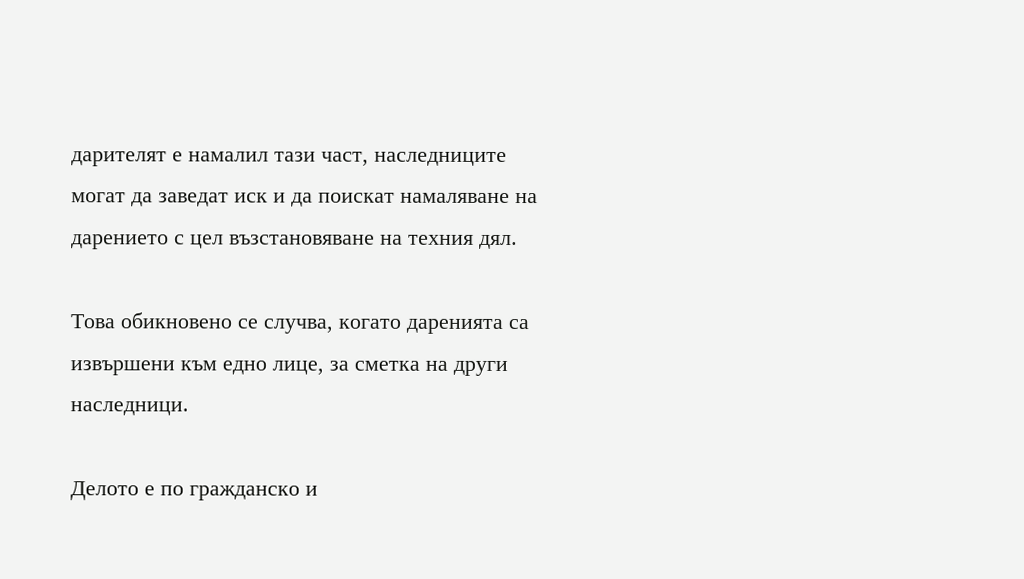дарителят е намалил тази част, наследниците могат да заведат иск и да поискат намаляване на дарението с цел възстановяване на техния дял.

Това обикновено се случва, когато даренията са извършени към едно лице, за сметка на други наследници.

Делото е по гражданско и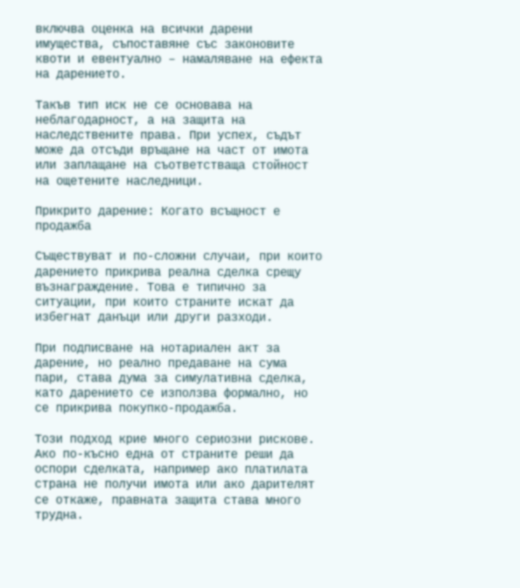включва оценка на всички дарени имущества, съпоставяне със законовите квоти и евентуално – намаляване на ефекта на дарението.

Такъв тип иск не се основава на неблагодарност, а на защита на наследствените права. При успех, съдът може да отсъди връщане на част от имота или заплащане на съответстваща стойност на ощетените наследници.

Прикрито дарение: Когато всъщност е продажба

Съществуват и по-сложни случаи, при които дарението прикрива реална сделка срещу възнаграждение. Това е типично за ситуации, при които страните искат да избегнат данъци или други разходи.

При подписване на нотариален акт за дарение, но реално предаване на сума пари, става дума за симулативна сделка, като дарението се използва формално, но се прикрива покупко-продажба.

Този подход крие много сериозни рискове. Ако по-късно една от страните реши да оспори сделката, например ако платилата страна не получи имота или ако дарителят се откаже, правната защита става много трудна.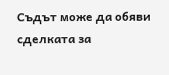Съдът може да обяви сделката за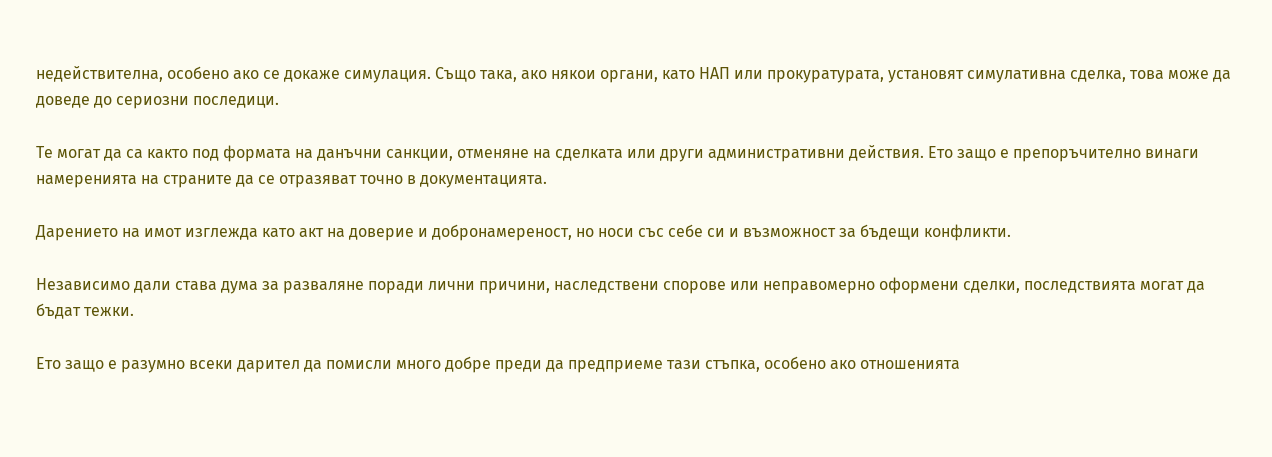недействителна, особено ако се докаже симулация. Също така, ако някои органи, като НАП или прокуратурата, установят симулативна сделка, това може да доведе до сериозни последици.

Те могат да са както под формата на данъчни санкции, отменяне на сделката или други административни действия. Ето защо е препоръчително винаги намеренията на страните да се отразяват точно в документацията.

Дарението на имот изглежда като акт на доверие и добронамереност, но носи със себе си и възможност за бъдещи конфликти.

Независимо дали става дума за разваляне поради лични причини, наследствени спорове или неправомерно оформени сделки, последствията могат да бъдат тежки.

Ето защо е разумно всеки дарител да помисли много добре преди да предприеме тази стъпка, особено ако отношенията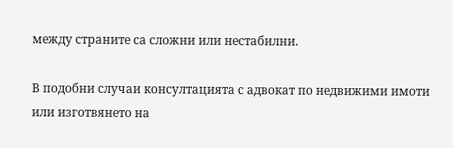между страните са сложни или нестабилни.

В подобни случаи консултацията с адвокат по недвижими имоти или изготвянето на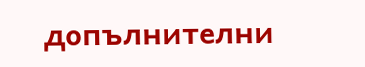допълнителни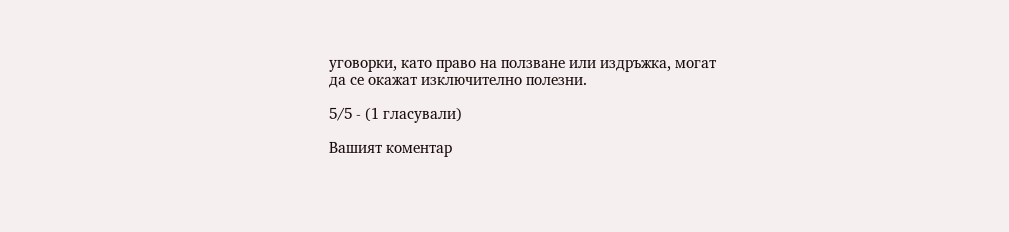уговорки, като право на ползване или издръжка, могат да се окажат изключително полезни.

5/5 - (1 гласували)

Вашият коментар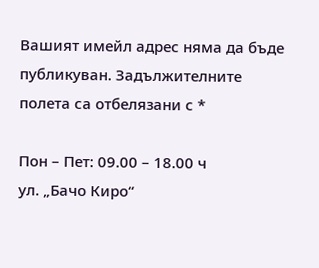Вашият имейл адрес няма да бъде публикуван. Задължителните полета са отбелязани с *

Пон – Пет: 09.00 – 18.00 ч
ул. „Бачо Киро“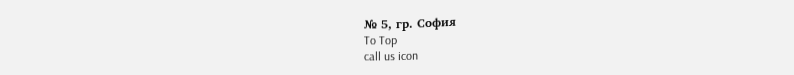№ 5, гр. София
To Top
call us icon